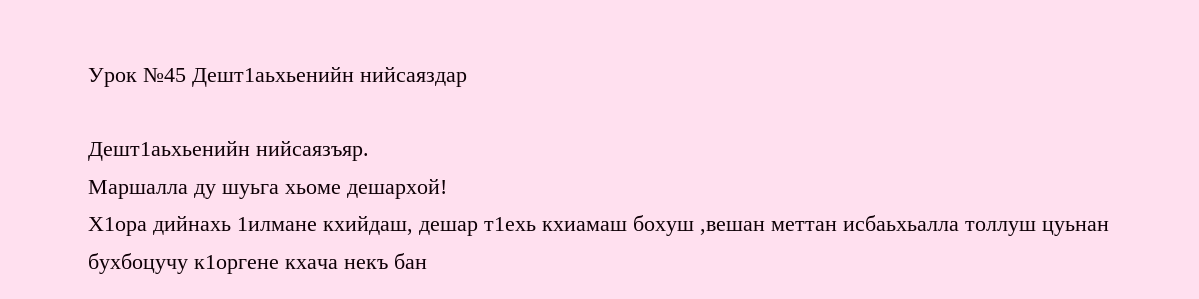Урок №45 Дешт1аьхьенийн нийсаяздар

Дешт1аьхьенийн нийсаязъяр.
Маршалла ду шуьга хьоме дешархой!
Х1ора дийнахь 1илмане кхийдаш, дешар т1ехь кхиамаш бохуш ,вешан меттан исбаьхьалла толлуш цуьнан бухбоцучу к1оргене кхача некъ бан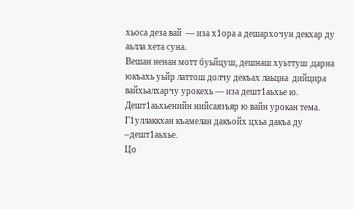хьоса деза вай  — иза х1ора а дешархочун декхар ду аьлла хета суна.
Вешан ненан мотт буьйцуш, дешнаш хуьттуш ,царна юкъахь уьйр латтош долчу декъах лаьцна  дийцира вайхьалхарчу урокехь — иза дешт1аьхье ю.
Дешт1аьхьенийн нийсаязъяр ю вайн урокан тема.
Г1уллаккхан къамелан дакъойх цхьа дакъа ду –дешт1аьхье.
Цо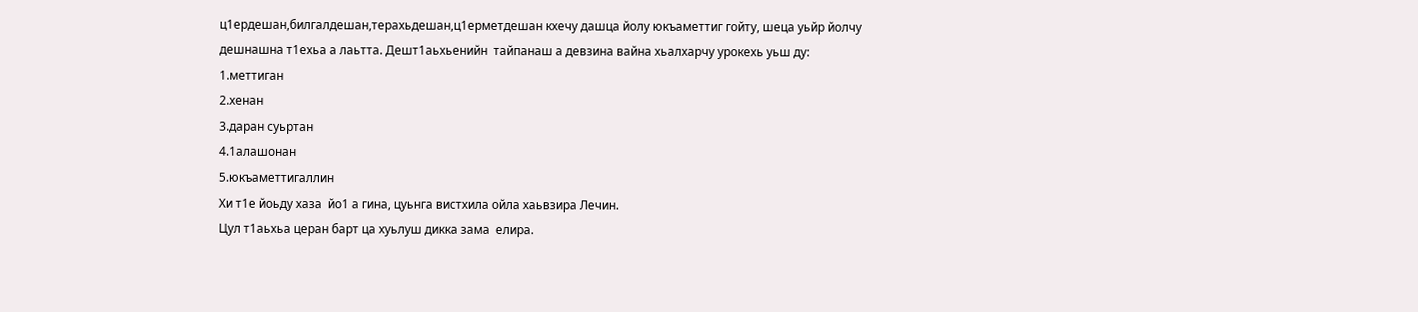ц1ердешан,билгалдешан,терахьдешан,ц1ерметдешан кхечу дашца йолу юкъаметтиг гойту, шеца уьйр йолчу дешнашна т1ехьа а лаьтта. Дешт1аьхьенийн  тайпанаш а девзина вайна хьалхарчу урокехь уьш ду:
1.меттиган
2.хенан
3.даран суьртан
4.1алашонан
5.юкъаметтигаллин
Хи т1е йоьду хаза  йо1 а гина, цуьнга вистхила ойла хаьвзира Лечин.
Цул т1аьхьа церан барт ца хуьлуш дикка зама  елира.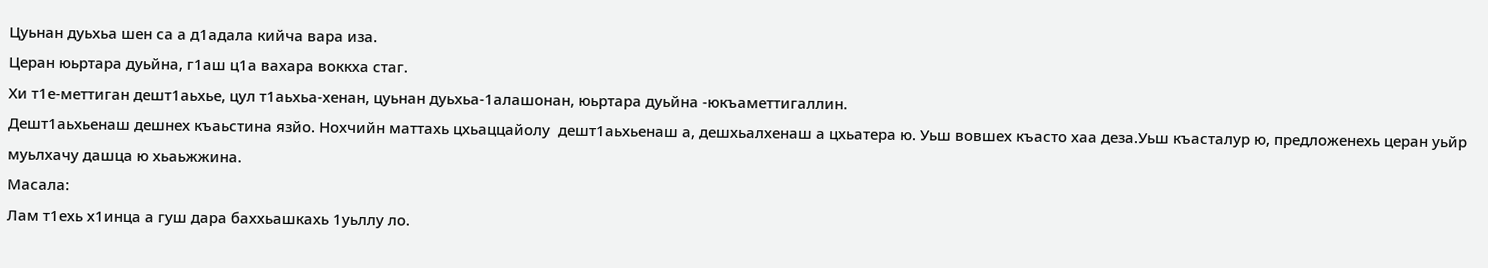Цуьнан дуьхьа шен са а д1адала кийча вара иза.
Церан юьртара дуьйна, г1аш ц1а вахара воккха стаг.
Хи т1е-меттиган дешт1аьхье, цул т1аьхьа-хенан, цуьнан дуьхьа-1алашонан, юьртара дуьйна -юкъаметтигаллин.
Дешт1аьхьенаш дешнех къаьстина язйо. Нохчийн маттахь цхьаццайолу  дешт1аьхьенаш а, дешхьалхенаш а цхьатера ю. Уьш вовшех къасто хаа деза.Уьш къасталур ю, предложенехь церан уьйр муьлхачу дашца ю хьаьжжина.
Масала:
Лам т1ехь х1инца а гуш дара баххьашкахь 1уьллу ло.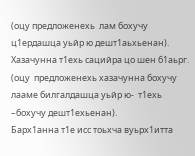(оцу предложенехь  лам бохучу ц1ердашца уьйр ю дешт1аьхьенан).
Хазачунна т1ехь сацийра цо шен б1аьрг. (оцу  предложенехь хазачунна бохучу лааме билгалдашца уьйр ю-  т1ехь –бохучу дешт1ехьенан).
Барх1анна т1е исс тоьхча вуьрх1итта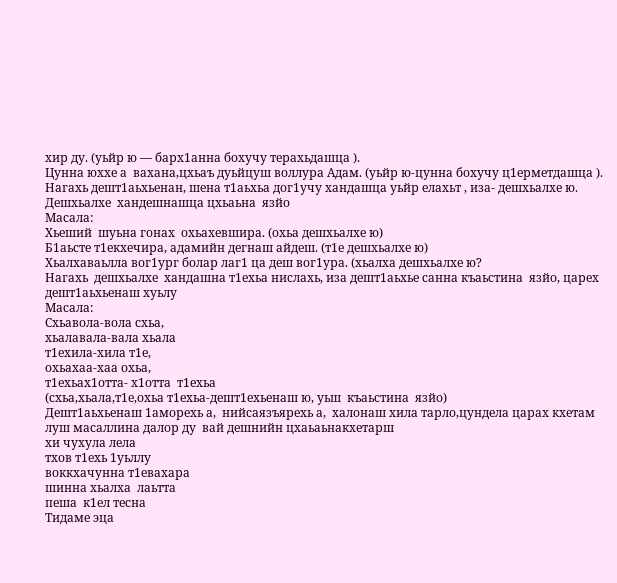хир ду. (уьйр ю — барх1анна бохучу терахьдашца ).
Цунна юххе а  вахана,цхьаъ дуьйцуш воллура Адам. (уьйр ю-цунна бохучу ц1ерметдашца ).
Нагахь дешт1аьхьенан, шена т1аьхьа дог1учу хандашца уьйр елахьт , иза- дешхьалхе ю.
Дешхьалхе  хандешнашца цхьаьна  язйо
Масала:
Хьеший  шуьна гонах  охьахевшира. (охьа дешхьалхе ю)
Б1аьсте т1екхечира, адамийн дегнаш айдеш. (т1е дешхьалхе ю)
Хьалхаваьлла вог1ург болар лаг1 ца деш вог1ура. (хьалха дешхьалхе ю?
Нагахь  дешхьалхе  хандашна т1ехьа нислахь, иза дешт1аьхье санна къаьстина  язйо, царех дешт1аьхьенаш хуьлу
Масала:
Схьавола-вола схьа,
хьалавала-вала хьала
т1ехила-хила т1е,
охьахаа-хаа охьа,
т1ехьах1отта- х1отта  т1ехьа
(схьа,хьала,т1е,охьа т1ехьа-дешт1ехьенаш ю, уьш  къаьстина  язйо)
Дешт1аьхьенаш 1аморехь а,  нийсаязъярехь а,  халонаш хила тарло,цундела царах кхетам луш масаллина далор ду  вай дешнийн цхаьаьнакхетарш
хи чухула лела
тхов т1ехь 1уьллу
воккхачунна т1евахара
шинна хьалха  лаьтта
пеша  к1ел тесна
Тидаме эца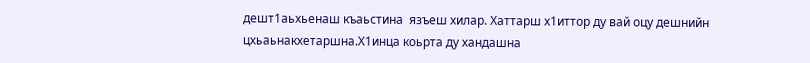дешт1аьхьенаш къаьстина  язъеш хилар. Хаттарш х1иттор ду вай оцу дешнийн цхьаьнакхетаршна.Х1инца коьрта ду хандашна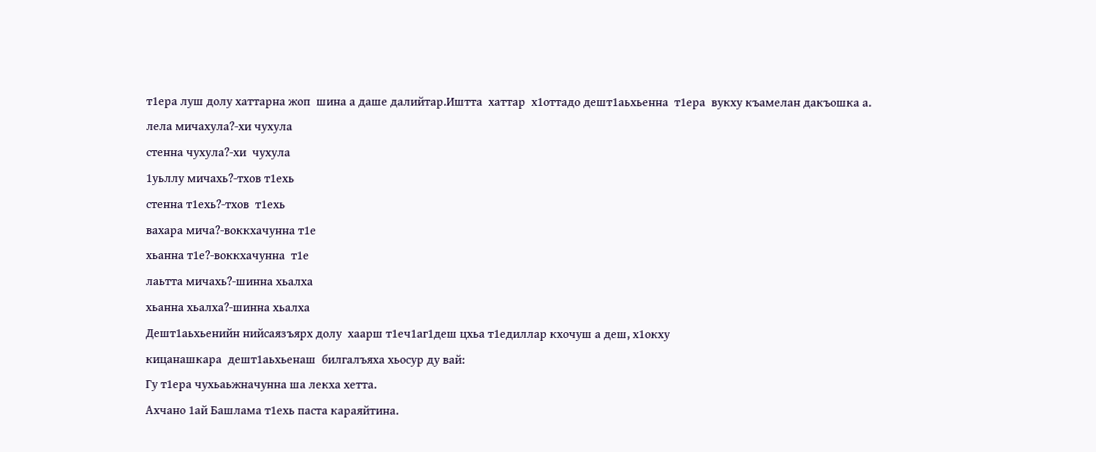т1ера луш долу хаттарна жоп  шина а даше далийтар.Иштта  хаттар  х1оттадо дешт1аьхьенна  т1ера  вукху къамелан дакъошка а.
лела мичахула?-хи чухула
стенна чухула?-хи  чухула
1уьллу мичахь?-тхов т1ехь
стенна т1ехь?-тхов  т1ехь
вахара мича?-воккхачунна т1е
хьанна т1е?-воккхачунна  т1е
лаьтта мичахь?-шинна хьалха
хьанна хьалха?-шинна хьалха
Дешт1аьхьенийн нийсаязъярх долу  хаарш т1еч1аг1деш цхьа т1едиллар кхочуш а деш, х1окху
кицанашкара  дешт1аьхьенаш  билгалъяха хьосур ду вай:
Гу т1ера чухьаьжначунна ша лекха хетта.
Ахчано 1ай Башлама т1ехь паста караяйтина.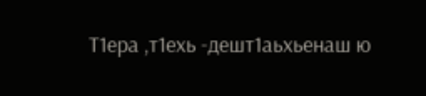Т1ера ,т1ехь -дешт1аьхьенаш ю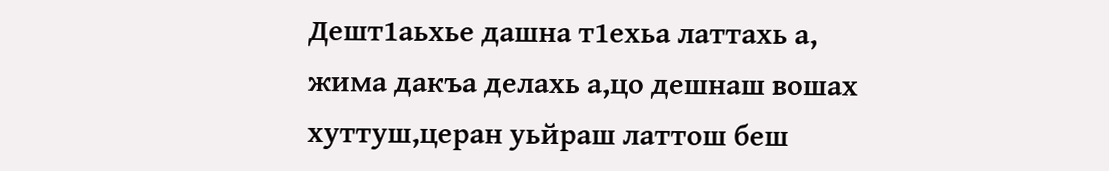Дешт1аьхье дашна т1ехьа латтахь а, жима дакъа делахь а,цо дешнаш вошах хуттуш,церан уьйраш латтош беш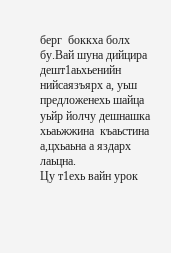берг  боккха болх бу.Вай шуна дийцира  дешт1аьхьенийн нийсаязъярх а, уьш  предложенехь шайца уьйр йолчу дешнашка  хьаьжжина  къаьстина а,цхьаьна а яздарх лаьцна.
Цу т1ехь вайн урок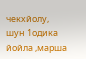чекхйолу,
шун 1одика йойла ,марша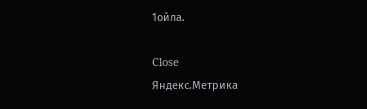1ойла.

Close
Яндекс.Метрика